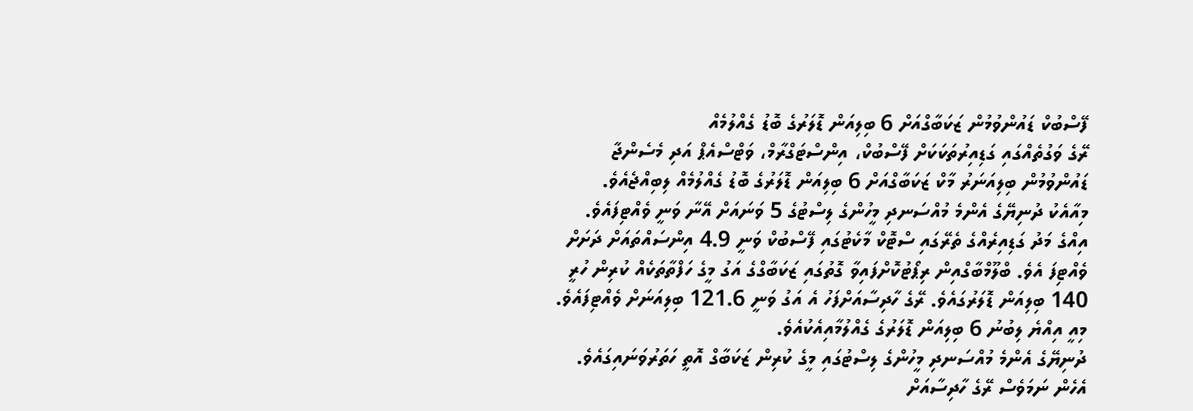ފޭސްބުކް ޑައުންވުމުން ޒަކަބާގްއަށް 6 ބިލިއަން ޑޮލަރުގެ ބޮޑު ގެއްލުމެއް
ރޭގެ ވަގުތެއްގައި ގަޑިއިރުތަކަކަށް ފޭސްބުކް، އިންސްޓަގްރާމް، ވަޓްސްއެޕް އަދި މެސެންޖާ ޑައުންވުމުން ބިލިއަނަރު މާކް ޒަކަބާގްއަށް 6 ބިލިއަން ޑޮލަރުގެ ބޮޑު ގެއްލުމެއް ލިބިއްޖެއެވެ.
މިއާއެކު ދުނިޔޭގެ އެންމެ މުއްސަނދި މީހުންގެ ލިސްޓުގެ 5 ވަނައަށް އޭނާ ވަނީ ވެއްޓިފައެވެ.
އިއްގެ މަދު ގަޑިއިރެއްގެ ތެރޭގައި ސްޓޮކް މާކެޓުގައި ފޭސްބުކް ވަނީ 4.9 އިންސައްތައަށް ދަށަށް ވެއްޓިފަ އެވެ. ބްލޫމްބާގްއިން ރިޕޯޓުކޮށްފައިވާ ގޮތުގައި ޒަކަބާގްގެ އަގު މީގެ ހަފްތާތަކެއް ކުރިން ހުރީ 140 ބިލިއަން ޑޮލަރުގައެވެ. ރޭގެ ހާދިސާއަށްފަހު އެ އަގު ވަނީ 121.6 ބިލިއަނަށް ވެއްޓިފައެވެ. މިއީ އިއްޔެ ލިބުނު 6 ބިލިއަން ޑޮލަރުގެ ގެއްލުމާއިއެކުއެވެ.
ދުނިޔޭގެ އެންމެ މުއްސަނދި މީހުންގެ ލިސްޓުގައި މީގެ ކުރިން ޒަކަބާގް އޮތީ ހަތަރުވަނައިގައެވެ. އެހެން ނަމަވެސް ރޭގެ ހާދިސާއަށް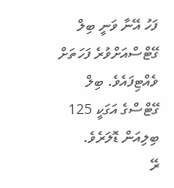ފަހު އޭނާ ވަނީ ބިލް ގޭޓްސްއަށްވުރެ ފަހަތަށް ވެއްޓިފައެވެ. ބިލް ގޭޓްސްގެ އަގަކީ 125 ބިލިއަން ޑޮލަރެވެ.
ރޭ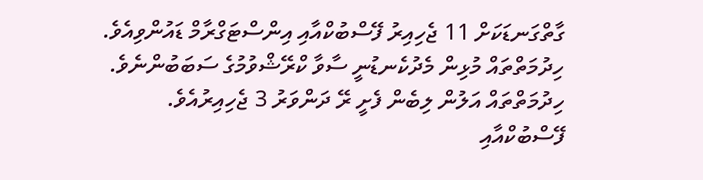ގާތްގަނޑަކަށް 11 ޖެހިއިރު ފޭސްބުކްއާއި އިންސްޓަގްރާމް ޑައުންވިއެވެ. ހިދުމަތްތައް މުޅިން މެދުކެނޑުނީ ސާވާ ކްރޭޝްވުމުގެ ސަބަބުންނެވެ. ހިދުމަތްތައް އަލުން ލިބެން ފެށީ ރޭ ދަންވަރު 3 ޖެހިއިރުއެވެ.
ފޭސްބުކްއާއި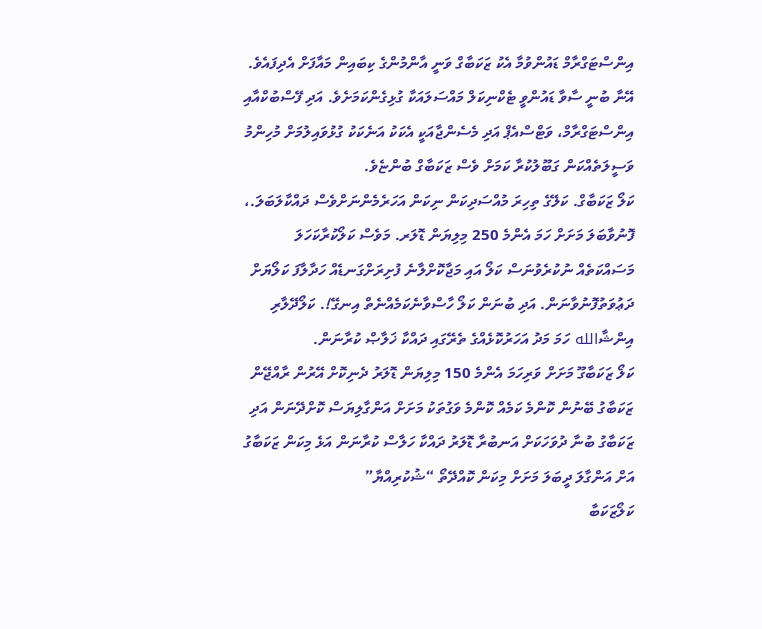އިންސްޓަގްރާމް ޑައުންވުމާ އެކު ޒަކަބާގް ވަނީ އާންމުންގެ ކިބައިން މައާފަށް އެދިފައެވެ. އޭނާ ބުނީ ސާވާ ޑައުންވީ ޓެކްނިކަލް މައްސަލައަކާ ގުޅިގެންކަމަށެވެ. އަދި ފޭސްބުކްއާއި އިންސްޓަގްރާމް، ވަޓްސްއެޕް އަދި މެސެންޖާއަކީ އެކަކު އަނެކަކު ގުޅުވައިލުމަށް މުހިންމު ވަސީލަތެއްކަން ގަބޫލުކުރާ ކަމަށް ވެސް ޒަކަބާގް ބުންޏެވެ.
ކަލޯ ޒަކަބާގް. ކަލޭގެ ތިހިރަ މުއްސަދިކަން ނިކަން އަހަރެމެންނަށްވެސް ދައްކާލަބަލަ.، ފޮނުވާބަލަ މަށަށް ހަމަ އެންމެ 250 މިލިޔަން ޑޮލަރ. މަވެސް ކަލޯކުރާކަހަލަ މަސައްކަތެއް ނުކުރެވުނަސް ކަލޯ އައި މަޖާކޮށްލާނެ ފުށިރަށްގަނޑެއް ހަދާލާފަ ކަލޯޔަށް ދަޢުވަތުފޮނުވާނަން. އަދި ބުނަން ކަލޯ ހާސްވާނެކަމެއްނެތް އިނގޭ!. ކަލޯދޭލާރި އިންޝާالله ހަމަ މަދު އަހަރުކޮޅެއްގެ ތެރޭގައި ދައްކާ ޚަލާޞް ކުރާނަން.
ކަލޯ ޒަކަބާގޫ މަށަށް ވަރިހަމަ އެންމެ 150 މިލިޔަން ޑޮލަރު ދެނިކޮށް އޭރުން ރާއްޖޭން ޒަކަބާގު ބޭނުން ކޮންމެ ކަމެއް ކޮންމެ ވަގުތަކު މަށަށް އަންގާލިޔަސް ކޮށްދޭނަން އަދި ޒަކަބާގު ބުނާ ދުވަހަކަށް އަނބުރާ ޑޮލަރު ދައްކާ ހަލާސް ކުރާނަން އަޅެ މިކަން ޒަކަބާގު އަށް އަންގާލަ ދީބަލަ މަށަށް މިކަން ކޮއްދޭތޯ “ޝުކުރިއްޔާ”
ކަލޯޒަކަބާ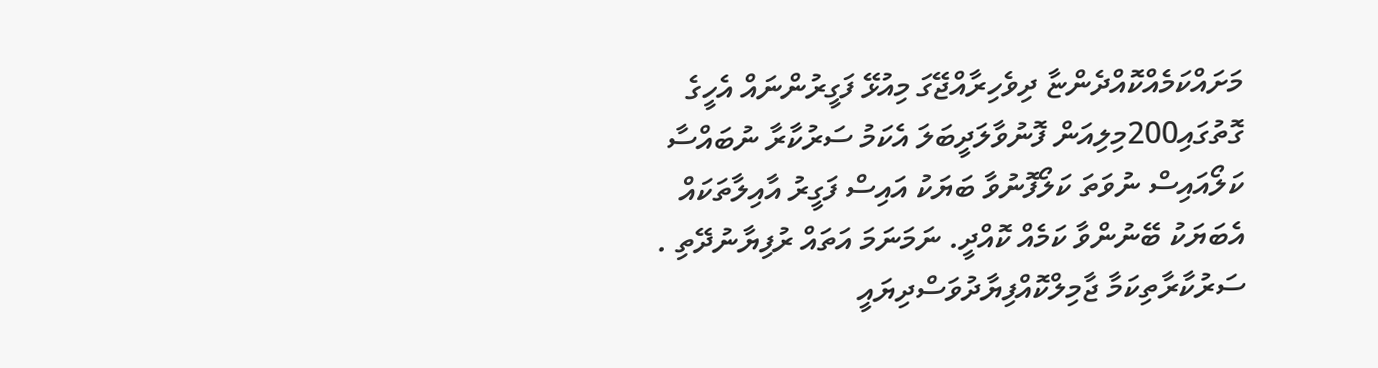މަށައްކަމެއްކޮއްދެންޏާ ދިވެހިރާއްޖޭގަ މިއުޅޭ ފަގީރުންނައް އެހީގެ ގޮތުގައި200މިލިއަން ފޮނުވާލަދީބަލަ އެކަމު ސަރުކާރާ ނުބައްސާ ކަލޯއައިސް ނުވަތަ ކަލޯފޮނުވާ ބަޔަކު އައިސް ފަގީރު އާއިލާތަކައް އެބަޔަކު ބޭނުންވާ ކަމެއް ކޮއްދީ. ނަމަނަމަ އަތައް ރުފިޔާނުދޭތި . ސަރުކާރާތިކަމާ ޖާމިލްކޮއްފިޔާދުވަސްދިޔައީ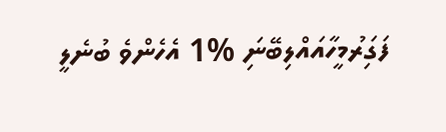ފަގަިރުމީހާއައްލިބޭނަި %1 އެހެންވެ ބުނެލީ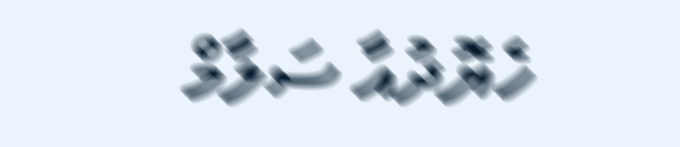ހެޔޮދުއާ ސަލާމް